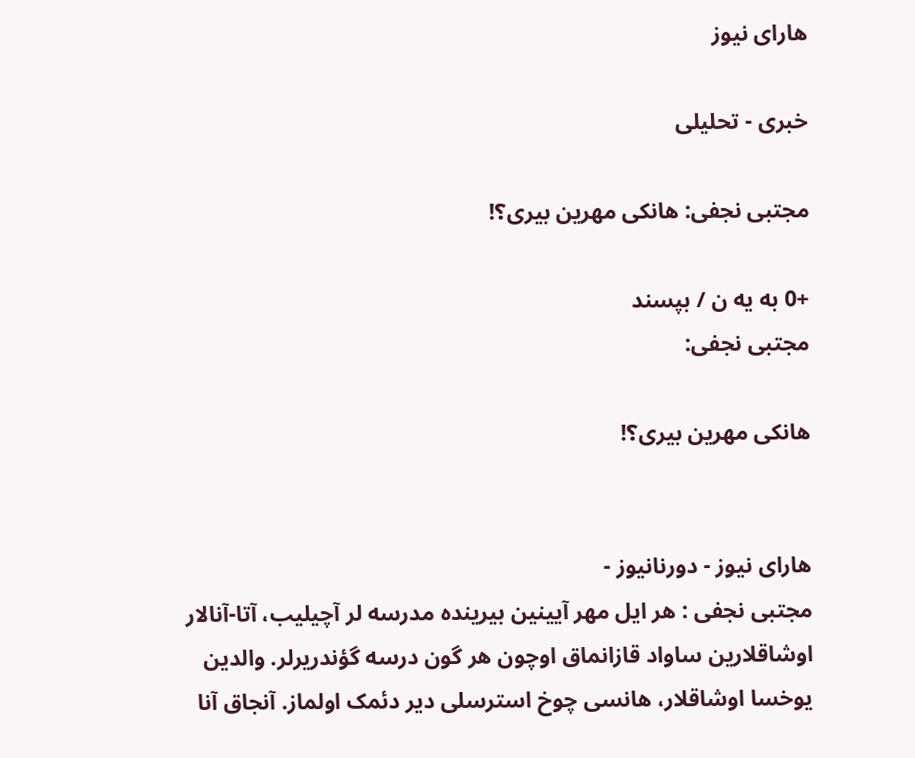هارای نیوز

خبری - تحلیلی

مجتبی نجفی: هانکی مهرین بیری؟!

+0 به یه ن / بپسند
مجتبی نجفی:

هانکی مهرین بیری؟!


هارای نیوز - دورنانیوز -
مجتبی نجفی : هر ایل مهر آیینین بیرینده مدرسه لر آچیلیب، آتا-آنالار اوشاقلارین ساواد قازانماق اوچون هر گون درسه گؤندریرلر. والدین یوخسا اوشاقلار، هانسی چوخ استرسلی دیر دئمک اولماز. آنجاق آنا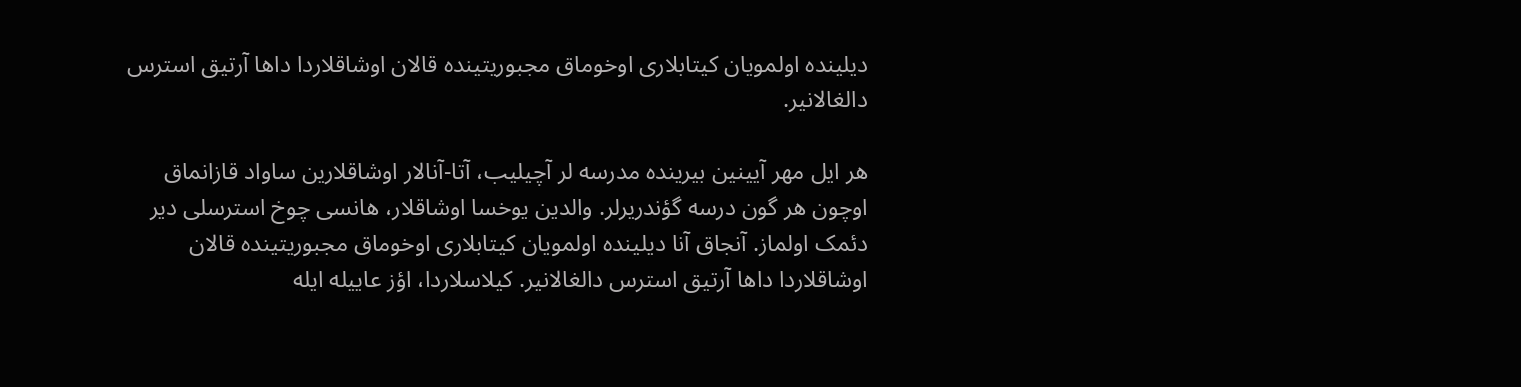دیلینده اولمویان کیتابلاری اوخوماق مجبوریتینده قالان اوشاقلاردا داها آرتیق استرس دالغالانیر.

هر ایل مهر آیینین بیرینده مدرسه لر آچیلیب، آتا-آنالار اوشاقلارین ساواد قازانماق اوچون هر گون درسه گؤندریرلر. والدین یوخسا اوشاقلار، هانسی چوخ استرسلی دیر دئمک اولماز. آنجاق آنا دیلینده اولمویان کیتابلاری اوخوماق مجبوریتینده قالان اوشاقلاردا داها آرتیق استرس دالغالانیر. کیلاسلاردا، اؤز عاییله ایله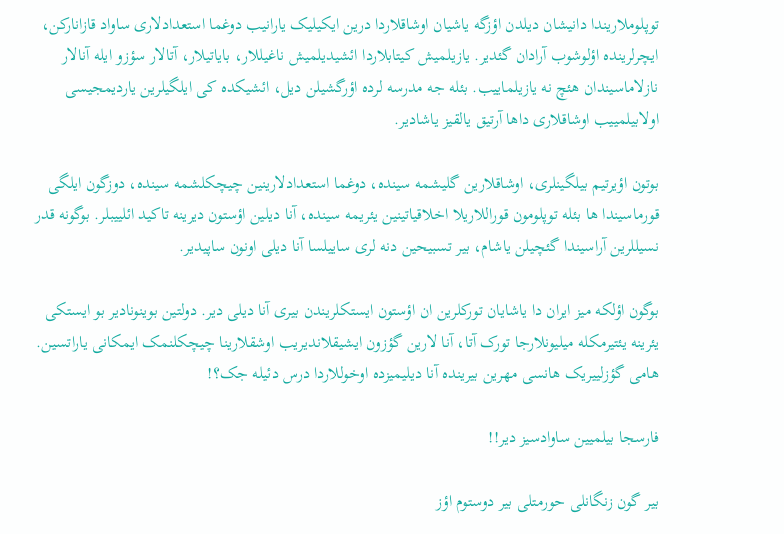توپلوملاریندا دانیشان دیلدن اؤزگه یاشیان اوشاقلاردا درین ایکیلیک یارانیب دوغما استعدادلاری ساواد قازانارکن، ایچرلرینده اؤلوشوب آرادان گئدیر. یازیلمیش کیتابلاردا ائشیدیلمیش ناغیللار، بایاتیلار، آتالار سؤزو ایله آنالار نازلاماسیندان هئچ نه یازیلماییب. بئله جه مدرسه لرده اؤرگشیلن دیل، ائشیکده کی ایلگیلرین یاردیمجیسی اولابیلمییب اوشاقلاری داها آرتیق یالقیز یاشادیر.

بوتون اؤیرتیم بیلگینلری، اوشاقلارین گلیشمه سینده، دوغما استعدادلارینین چیچکلشمه سینده، دوزگون ایلگی قورماسیندا ها بئله توپلومون قوراللاریلا اخلاقیاتینین یئریمه سینده، آنا دیلین اؤستون دیرینه تاکید ائلییبلر. بوگونه قدر نسیللرین آراسیندا گئچیلن یاشام، بیر تسبیحین دنه لری ساییلسا آنا دیلی اونون ساپیدیر.

بوگون اؤلکه میز ایران دا یاشایان تورکلرین ان اؤستون ایستکلریندن بیری آنا دیلی دیر. دولتین بوینونادیر بو ایستکی یئرینه یئتیرمکله میلیونلارجا تورک آتا، آنا لارین گؤزون ایشیقلاندیریب اوشقلارینا چیچکلنمک ایمکانی یاراتسین. هامی گؤزلییریک هانسی مهرین بیرینده آنا دیلیمیزده اوخوللاردا درس دئیله جک؟!

فارسجا بیلمیین ساوادسیز دیر!!

بیر گون زنگانلی حورمتلی بیر دوستوم اؤز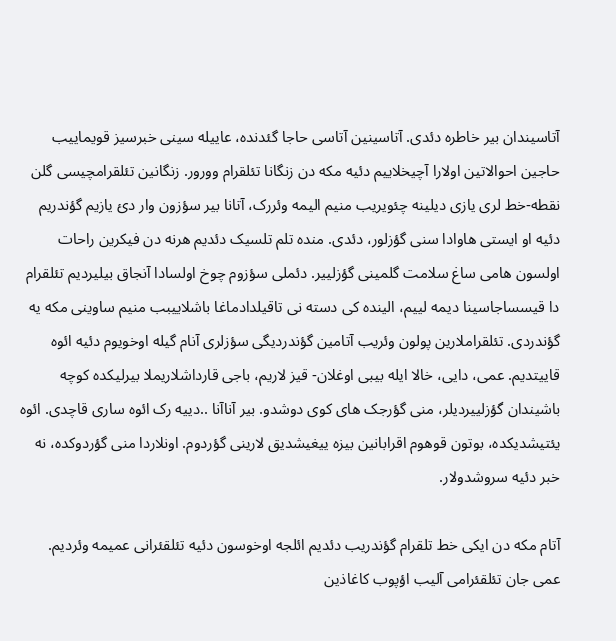آتاسیندان بیر خاطره دئدی. آتاسینین آتاسی حاجا گئدنده، عاییله سینی خبرسیز قویماییب حاجین احوالاتین اولارا آچیخلاییم دئیه مکه دن زنگانا تئلقرام وورور. زنگانین تئلقرامچیسی گلن نقطه-خط لری یازی دیلینه چئویریب منیم الیمه وئررک، آتانا بیر سؤزون وار دئ یازیم گؤندریم دئیه او ایستی هاوادا سنی گؤزلور، دئدی. منده تلم تلسیک دئدیم هرنه دن فیکرین راحات اولسون هامی ساغ سلامت گلمینی گؤزلییر. دئملی سؤزوم چوخ اولسادا آنجاق بیلیردیم تئلقرام دا قیسساجاسینا دیمه لییم، الینده کی دسته نی تاقیلدادماغا باشلاییبب منیم ساوینی مکه یه گؤندردی. تئلقراملارین پولون وئریب آتامین گؤندردیگی سؤزلری آنام گیله اوخویوم دئیه ائوه قاییتدیم. عمی، دایی، خالا ایله بیبی اوغلان- قیز لاریم، باجی قارداشلاریملا بیرلیکده کوچه باشیندان گؤزلییردیلر، منی گؤرجک های کوی دوشدو. بیر آناآنا ..دییه رک ائوه ساری قاچدی. ائوه یئتیشدیکده، بوتون قوهوم اقرابانین بیزه ییغیشدیق لارینی گؤردوم. اونلاردا منی گؤردوکده، نه خبر دئیه سروشدولار.

آتام مکه دن ایکی خط تلقرام گؤندریب دئدیم ائلجه اوخوسون دئیه تئلقئرانی عمیمه وئردیم. عمی جان تئلقئرامی آلیب اؤپوب کاغاذین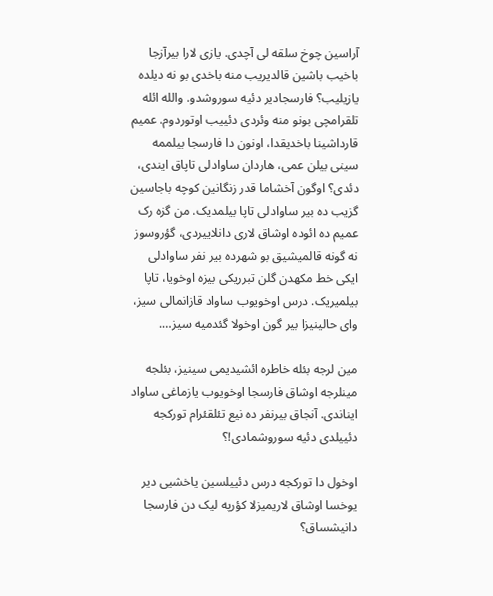آراسین چوخ سلقه لی آچدی. یازی لارا بیرآزجا باخیب باشین قالدیریب منه باخدی بو نه دیلده یازیلیب؟ فارسجادیر دئیه سوروشدو. والله ائله تلقرامچی بونو منه وئردی دئییب اوتوردوم. عمیم قارداشینا باخدیقدا، اونون دا فارسجا بیلممه سینی بیلن عمی، هاردان ساوادلی تاپاق ایندی، دئدی؟ اوگون آخشاما قدر زنگانین کوچه باجاسین گزیب ده بیر ساوادلی تاپا بیلمدیک. من گزه رک عمیم ده ائوده اوشاق لاری دانلاییردی، گؤروسوز نه گونه قالمیشیق بو شهرده بیر نفر ساوادلی ایکی خط مکهدن گلن تبرریکی بیزه اوخویا، تاپا بیلمیریک. درس اوخویوب ساواد قازانمالی سیز، وای حالینیزا بیر گون اوخولا گئدمیه سیز….

مین لرجه بئله خاطره ائشیدیمی سینیز، بئلجه مینلرجه اوشاق فارسجا اوخویوب یازماغی ساواد ایناندی. آنجاق بیرنفر ده نیع تئلقئرام تورکجه دئییلدی دئیه سوروشمادی!؟

اوخول دا تورکجه درس دئییلسین یاخشیی دیر یوخسا اوشاق لاریمیزلا کؤرپه لیک دن فارسجا دانیشساق؟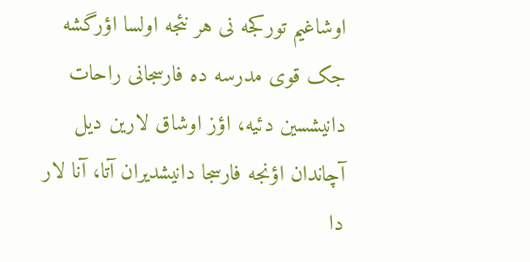اوشاغیم تورکجه نی هر نئجه اولسا اؤرگشه جک قوی مدرسه ده فارسجانی راحات دانیشسین دئیه، اؤز اوشاق لارین دیل آچاندان اؤنجه فارسجا دانیشدیران آتا، آنا لار دا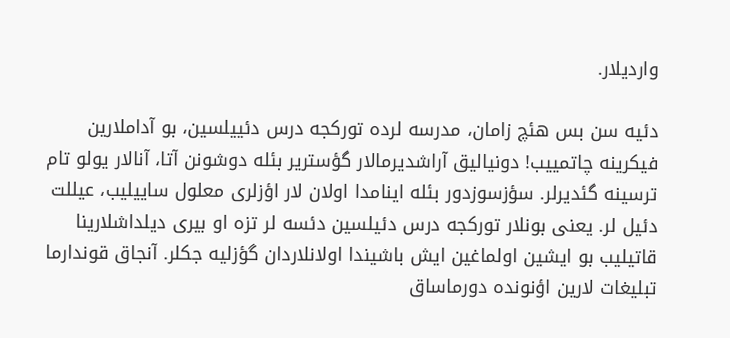واردیلار.

دئیه سن بس هئچ زامان، مدرسه لرده تورکجه درس دئییلسین، بو آداملارین فیکرینه چاتمییب! دونیالیق آراشدیرمالار گؤستریر بئله دوشونن آتا، آنالار یولو تام ترسینه گئدیرلر. سؤزسوزدور بئله اینامدا اولان لار اؤزلری معلول ساییلیب، عیللت دئیل لر. یعنی بونلار تورکجه درس دئیلسین دئسه لر تزه او بیری دیلداشلارینا قاتیلیب بو ایشین اولماغین ایش باشیندا اولانلاردان گؤزلیه جکلر. آنجاق قوندارما تبلیغات لارین اؤنونده دورماساق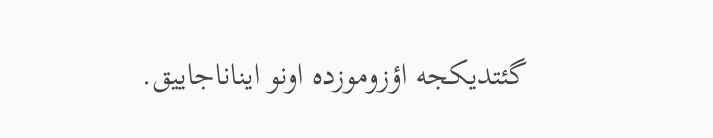گئتدیکجه اؤزوموزده اونو ایناناجاییق.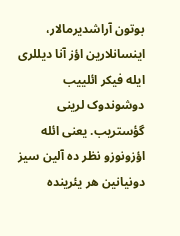بوتون آراشدیرمالار، اینسانلارین اؤز آنا دیللری ایله فیکر ائلییب دوشوندوک لرینی گؤستریب. یعنی ائله اؤزونوزو نظر ده آلین سیز دونیانین هر یئرینده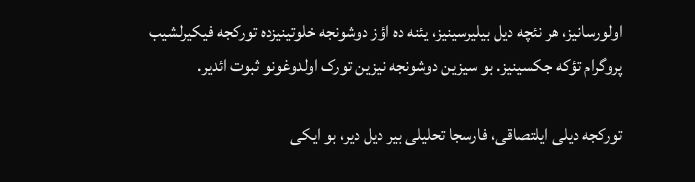اولورسانیز، هر نئچه دیل بیلیرسینیز، یئنه ده اؤز دوشونجه خلوتینیزده تورکجه فیکیرلشیب پروگرام تؤکه جکسینیز. بو سیزین دوشونجه نیزین تورک اولدوغونو ثبوت ائدیر.

تورکجه دیلی ایلتصاقی، فارسجا تحلیلی بیر دیل دیر، بو ایکی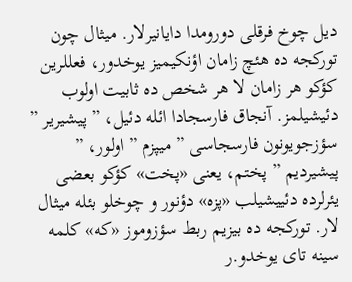دیل چوخ فرقلی دورومدا دایانیرلار. میثال چون تورکجه ده هئچ زامان اؤنکیمیز یوخدور، فعللرین کؤکو هر زامان لا هر شخص ده ثابیت اولوب دئیشیلمز. آنجاق فارسجادا ائله دئیل، ” پیشیریر ” سؤزجویونون فارسجاسی ” میپزم ” اولور، ” پیشیردیم ” پختم، یعنی «پخت» کؤکو بعضی یئرلرده دئییشیلب «پزه» دؤنور و چوخلو بئله میثال لار. تورکجه ده بیزیم ربط سؤزوموز «که» کلمه سینه تای یوخدو.ر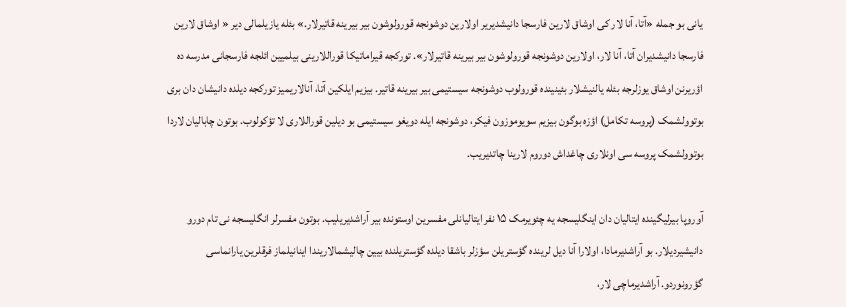یانی بو جمله «آتا، آنا لار کی اوشاق لارین فارسجا دانیشدیریر اولارین دوشونجه قورولوشون بیر بیرینه قاتیرلار.» بئله یازیلمالی دیر « اوشاق لارین فارسجا دانیشدیران آتا، آنا لار، اولارین دوشونجه قورولوشون بیر بیرینه قاتیرلار». تورکجه قیراماتیکا قوراللارینی بیلمیین ائلجه فارسجانی مدرسه ده اؤریرنن اوشاق یوزلرجه بئله یالنیشلار بئینینده قورولوب دوشونجه سیستیمی بیر بیرینه قاتیر. بیزیم ایلکین آتا، آنالاریمیز تورکجه دیلده دانیشان دان بری بوتوولشمک (پروسه تکامل) اؤزه بوگون بیزیم سویوموزون فیکر، دوشونجه ایله دویغو سیستیمی بو دیلین قوراللاری لا تؤکولوب. بوتون چابالیان لاردا بوتوولشمک پروسه سی اونلاری چاغداش دوروم لارینا چاتدیریب.

آوروپا بیرلیگینده ایتالیان دان اینگلیسجه یه چئویرمک ۱۵ نفر ایتالیانلی مفسرین اوستونده بیر آراشدیریلیب. بوتون مفسرلر انگلیسجه نی تام دورو دانیشیردیلار. بو آراشدیرمادا، اولارا آنا دیل لرینده گؤستریلن سؤزلر باشقا دیلده گؤستریلنده بیین چالیشمالاریندا اینانیلماز فرقلرین یارانماسی گؤرونوردو. آراشدیرماچی لار،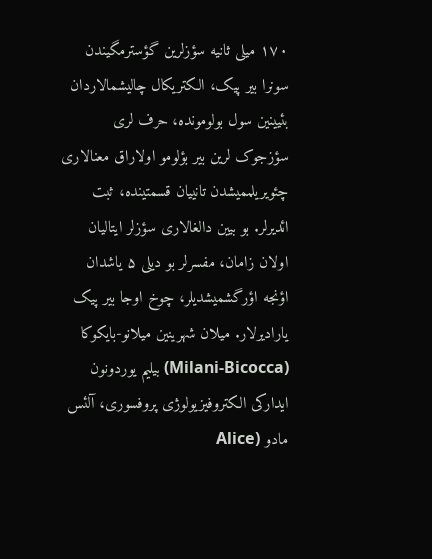۱۷۰ میلی ثانیه سؤزلرین گؤسترمگیندن سونرا بیر پیک، الکتریکال چالیشمالاردان بئیینین سول بولومونده، حرف لری سؤزجوک لرین بیر بؤلومو اولاراق معنالاری چئویریلممیشدن تانییان قسمتینده، ثبت ائدیرلر. بو بیین دالغالاری سؤزلر ایتالیان اولان زامان، مفسرلر بو دیلی ۵ یاشدان اؤنجه اؤرگشمیشدیلر، چوخ اوجا بیر پیک یارادیرلار. میلان شهرینین میلانو-بایکوکا (Milani-Bicocca) بیلیم یوردونون ایدارکی الکتروفیزیولوژی پروفسوری، آلئس مادو (Alice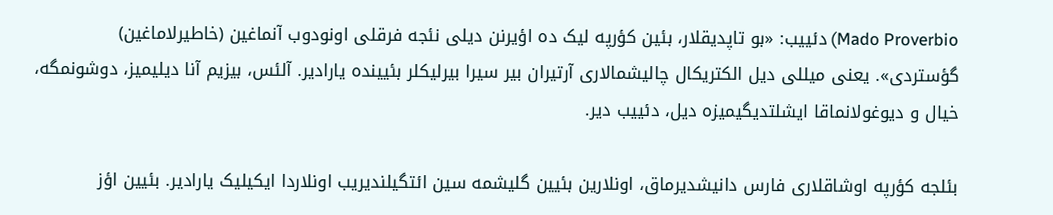Mado Proverbio) دئییب: «بو تاپدیقلار، بئین کؤرپه لیک ده اؤیرنن دیلی نئجه فرقلی اونودوب آنماغین (خاطیرلاماغین) گؤستردی». یعنی میللی دیل الکتریکال چالیشمالاری آرتیران بیر سیرا بیرلیکلر بئیینده یارادیر. آلئس، بیزیم آنا دیلیمیز، دوشونمگه، خیال و دیوغولانماقا ایشلتدیگیمیزه دیل، دئییب دیر.

بئلجه کؤرپه اوشاقلاری فارس دانیشدیرماق، اونلارین بئیین گلیشمه سین ائتگیلندیریب اونلاردا ایکیلیک یارادیر. بئیین اؤز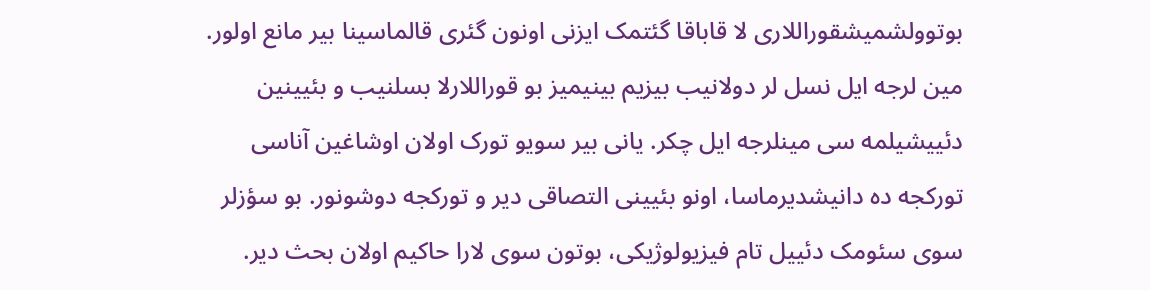بوتوولشمیشقوراللاری لا قاباقا گئتمک ایزنی اونون گئری قالماسینا بیر مانع اولور. مین لرجه ایل نسل لر دولانیب بیزیم بینیمیز بو قوراللارلا بسلنیب و بئیینین دئییشیلمه سی مینلرجه ایل چکر. یانی بیر سویو تورک اولان اوشاغین آناسی تورکجه ده دانیشدیرماسا، اونو بئیینی التصاقی دیر و تورکجه دوشونور. بو سؤزلر سوی سئومک دئییل تام فیزیولوژیکی، بوتون سوی لارا حاکیم اولان بحث دیر.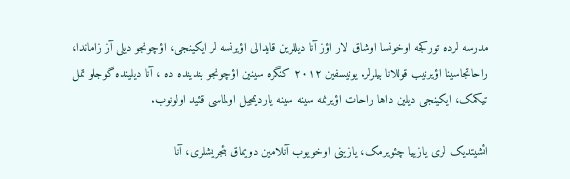مدرسه لرده تورکجه اوخونسا اوشاق لار اؤز آنا دیللرین قایدالی اؤیرنسه لر ایکینجی، اؤچونجو دیلی آز زاماندا، راحاتجاسینا اؤیرنیب قوللانا بیلرلر. یونیسفین ۲۰۱۲ کنگره سینین اؤچونجو بندینده ده ، آنا دیلینده گوجلو تمل تیکمک، ایکینجی دیلین داها راحات اؤیرنمه سینه سینه یاردیمجیل اولماسی قئید اولونوب.

ائشیتدیک لری یازییا چئویرمک، یازینی اوخویوب آنلامین دویماق بئجریشلری، آنا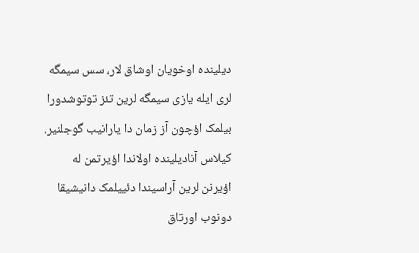دیلینده اوخویان اوشاق لار، سس سیمگه لری ایله یازی سیمگه لرین تئز توتوشدورا بیلمک اؤچون آز زمان دا یارانیب گوجلنیر. کیلاس آنادیلینده اولاندا اؤیرتمن له اؤیرنن لرین آراسیندا دئییلمک دانیشیقا دونوب اورتاق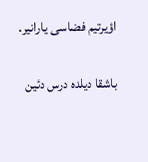اؤیرتیم فضاسی یارانیر.

باشقا دیلده درس دئین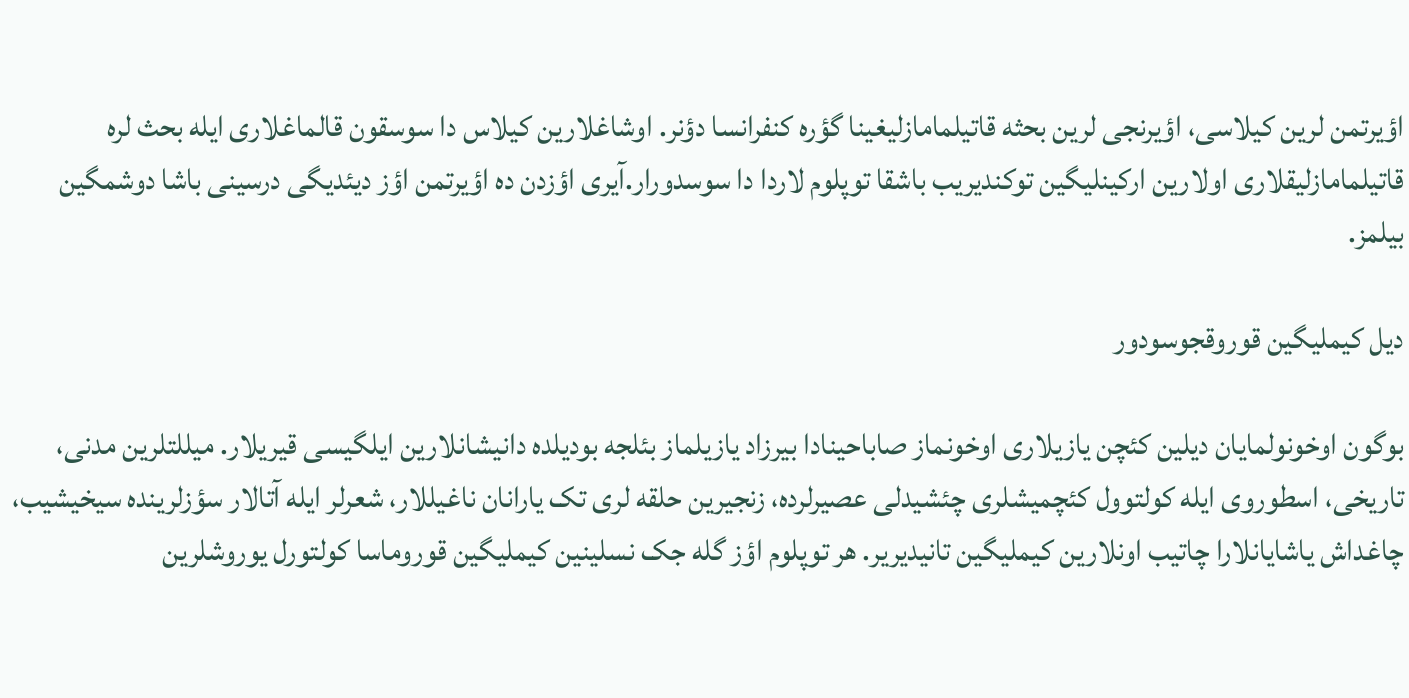اؤیرتمن لرین کیلاسی، اؤیرنجی لرین بحثه قاتیلمامازلیغینا گؤره کنفرانسا دؤنر. اوشاغلارین کیلاس دا سوسقون قالماغلاری ایله بحث لره قاتیلمامازلیقلاری اولارین ارکینلیگین توکندیریب باشقا توپلوم لاردا دا سوسدورار.آیری اؤزدن ده اؤیرتمن اؤز دیئدیگی درسینی باشا دوشمگین بیلمز.

دیل کیملیگین قوروقجوسودور

بوگون اوخونولمایان دیلین کئچن یازیلاری اوخونماز صاباحینادا بیرزاد یازیلماز بئلجه بودیلده دانیشانلارین ایلگیسی قیریلار. میللتلرین مدنی، تاریخی، اسطوروی ایله کولتوول کئچمیشلری چئشیدلی عصیرلرده، زنجیرین حلقه لری تک یارانان ناغیللار، شعرلر ایله آتالار سؤزلرینده سیخیشیب، چاغداش یاشایانلارا چاتیب اونلارین کیملیگین تانیدیریر. هر توپلوم اؤز گله جک نسلینین کیملیگین قوروماسا کولتورل یوروشلرین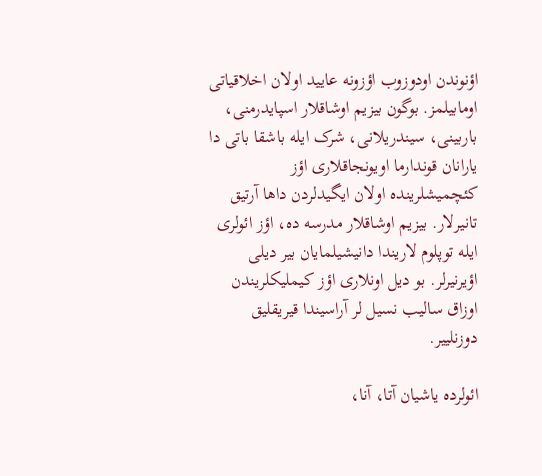اؤنوندن اودوزوب اؤزونه عایید اولان اخلاقیاتی اومابیلمز. بوگون بیزیم اوشاقلار اسپایدرمنی، باربینی، سیندریلانی، شرک ایله باشقا باتی دا یارانان قوندارما اویونجاقلاری اؤز کئچمیشلرینده اولان ایگیدلردن داها آرتیق تانیرلار. بیزیم اوشاقلار مدرسه ده، اؤز ائولری ایله توپلوم لاریندا دانیشیلمایان بیر دیلی اؤیرنیرلر. بو دیل اونلاری اؤز کیملیکلریندن اوزاق سالیب نسیل لر آراسیندا قیریقلیق دوزنلییر.

ائولرده یاشیان آتا، آنا،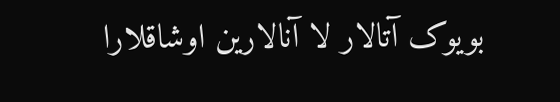بویوک آتالار لا آنالارین اوشاقلارا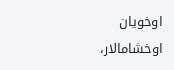اوخویان اوخشامالار،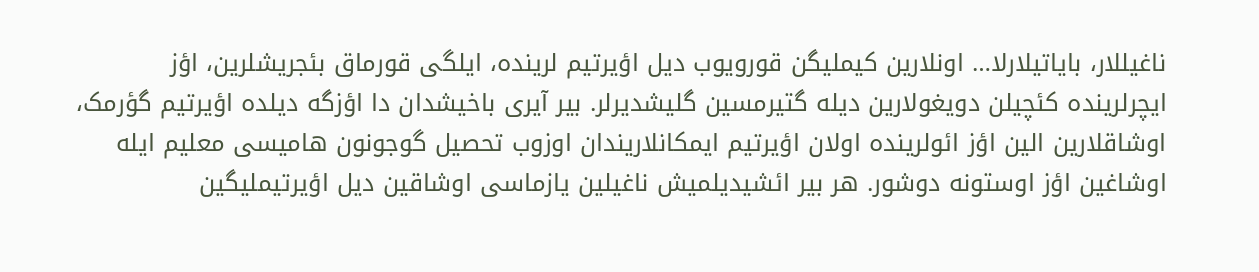ناغیللار، بایاتیلارلا… اونلارین کیملیگن قورویوب دیل اؤیرتیم لرینده، ایلگی قورماق بئجریشلرین، اؤز ایچرلرینده کئچیلن دویغولارین دیله گتیرمسین گلیشدیرلر. بیر آیری باخیشدان دا اؤزگه دیلده اؤیرتیم گؤرمک، اوشاقلارین الین اؤز ائولرینده اولان اؤیرتیم ایمکانلاریندان اوزوب تحصیل گوجونون هامیسی معلیم ایله اوشاغین اؤز اوستونه دوشور. هر بیر ائشیدیلمیش ناغیلین یازماسی اوشاقین دیل اؤیرتیملیگین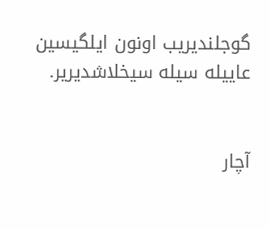گوجلندیریب اونون ایلگیسین عاییله سیله سیخلاشدیریر.


آچار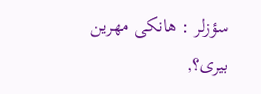سؤزلر : هانکی مهرین بیری؟,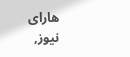هارای نیوز,